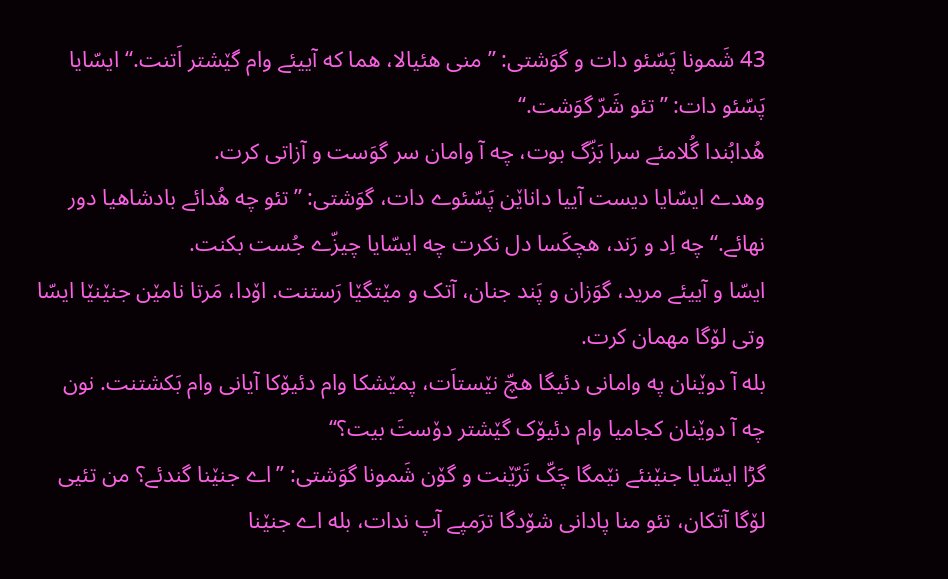43 شَمونا پَسّئو دات و گوَشتی: ”منی هئیالا، هما که آییئے وام گێشتر اَتنت.“ ایسّایا پَسّئو دات: ”تئو شَرّ گوَشت.“
هُدابُندا گُلامئے سرا بَزّگ بوت، چه آ وامان سر گوَست و آزاتی کرت.
وهدے ایسّایا دیست آییا داناێن پَسّئوے دات، گوَشتی: ”تئو چه هُدائے بادشاهیا دور نهائے.“ چه اِد و رَند، هچکَسا دل نکرت چه ایسّایا چیزّے جُست بکنت.
ایسّا و آییئے مرید، گوَزان و پَند جنان، آتک و مێتگێا رَستنت. اۆدا، مَرتا نامێن جنێنێا ایسّا وتی لۆگا مهمان کرت.
بله آ دوێنان په وامانی دئیگا هچّ نێستاَت، پمێشکا وام دئیۆکا آیانی وام بَکشتنت. نون چه آ دوێنان کجامیا وام دئیۆک گێشتر دۆستَ بیت؟“
گڑا ایسّایا جنێنئے نێمگا چَکّ تَرّێنت و گۆن شَمونا گوَشتی: ”اے جنێنا گندئے؟ من تئیی لۆگا آتکان، تئو منا پادانی شۆدگا ترَمپے آپ ندات، بله اے جنێنا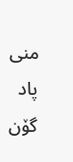منی پاد گۆن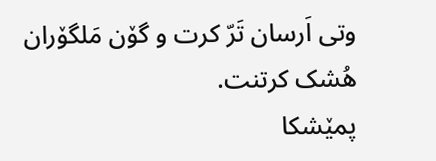وتی اَرسان تَرّ کرت و گۆن مَلگۆران هُشک کرتنت.
پمێشکا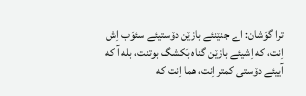ترا گوَشان: اے جنێنئے بازێن دۆستیئے سئوَب اِش اِنت، که اِشیئے بازێن گناه بَکشگ بوتنت، بله آ که آییئے دۆستی کمتر اِنت، هما اِنت که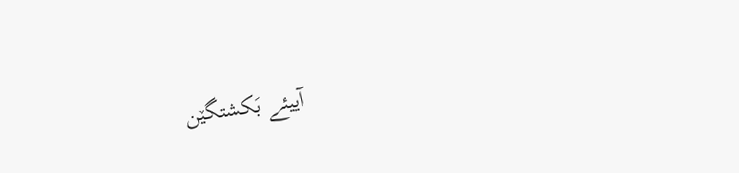آییئے بَکشتگێن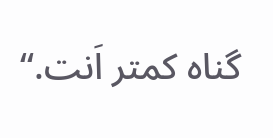گناه کمتر اَنت.“